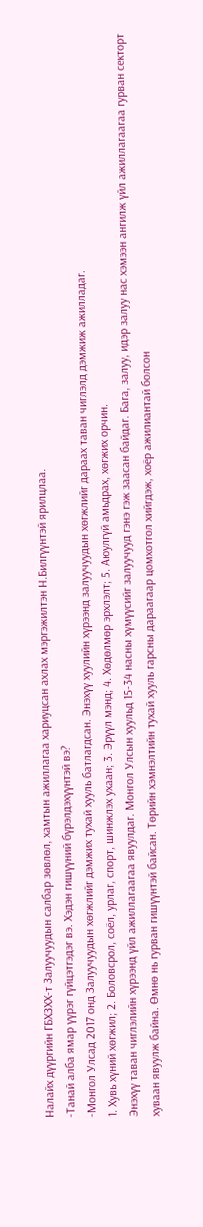Налайх дүүргийн ГБХЗХХ-т Залуучуудын салбар зөвлөл, хамтын ажиллагаа хариуцсан ахлах мэргэжилтэн Н.Билгүүнтэй ярилцлаа.
-Танай алба ямар үүрэг гүйцэтгэдэг вэ. Хэдэн гишүүний бүрэлдэхүүнтэй вэ?
-Монгол Улсад 2017 онд Залуучуудын хөгжлийг дэмжих тухай хууль батлагдсан. Энэхүү хуулийн хүрээнд залуучуудын хөгжлийг дараах таван чиглэлд дэмжиж ажилладаг.
1. Хувь хүний хөгжил; 2. Боловсрол, соёл, урлаг, спорт, шинжлэх ухаан; 3. Эрүүл мэнд; 4. Хөдөлмөр эрхлэлт; 5. Аюулгүй амьдрах, хөгжих орчин.
Энэхүү таван чиглэлийн хүрээнд үйл ажиллагаагаа явуулдаг. Монгол Улсын хуульд 15-34 насны хүмүүсийг залуучууд гэнэ гэж заасан байдаг. Бага, залуу, идэр залуу нас хэмээн ангилж үйл ажиллагаагаа гурван секторт хуваан явуулж байна. Өмнө нь гурван гишүүнтэй байсан. Төрийн хэмнэлтийн тухай хууль гарсны дараагаар цомхотгол хийгдэж, хоёр ажилиантай болсон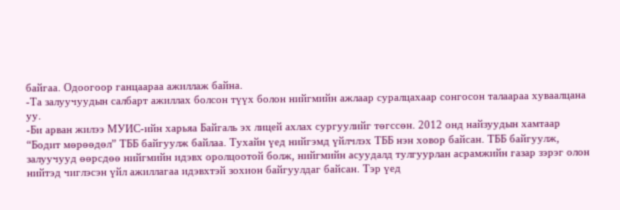байгаа. Одоогоор ганцаараа ажиллаж байна.
-Та залуучуудын салбарт ажиллах болсон түүх болон нийгмийн ажлаар суралцахаар сонгосон талаараа хуваалцана уу.
-Би арван жилээ МУИС-ийн харьяа Байгаль эх лицей ахлах сургуулийг төгссөн. 2012 онд найзуудын хамтаар “Бодит мөрөөдөл” ТББ байгуулж байлаа. Тухайн үед нийгэмд үйлчлэх ТББ нэн ховор байсан. ТББ байгуулж, залуучууд өөрсдөө нийгмийн идэвх оролцоотой болж, нийгмийн асуудалд тулгуурлан асрамжийн газар зэрэг олон нийтэд чиглэсэн үйл ажиллагаа идэвхтэй зохион байгуулдаг байсан. Тэр үед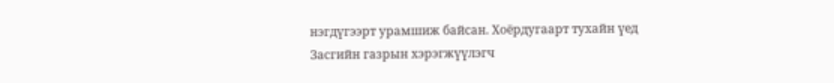нэгдүгээрт урамшиж байсан. Хоёрдугаарт тухайн үед Засгийн газрын хэрэгжүүлэгч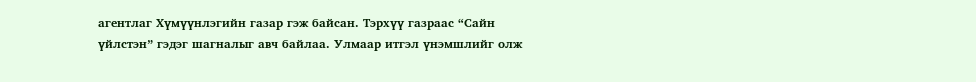агентлаг Хүмүүнлэгийн газар гэж байсан. Тэрхүү газраас “Сайн үйлстэн” гэдэг шагналыг авч байлаа. Улмаар итгэл үнэмшлийг олж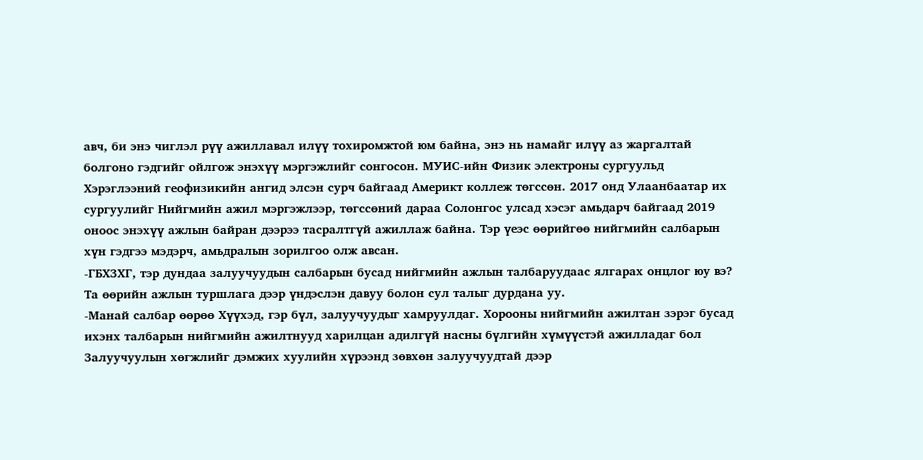авч, би энэ чиглэл рүү ажиллавал илүү тохиромжтой юм байна, энэ нь намайг илүү аз жаргалтай болгоно гэдгийг ойлгож энэхүү мэргэжлийг сонгосон. МУИС-ийн Физик электроны сургуульд Хэрэглээний геофизикийн ангид элсэн сурч байгаад Америкт коллеж төгссөн. 2017 онд Улаанбаатар их сургуулийг Нийгмийн ажил мэргэжлээр, төгссөний дараа Солонгос улсад хэсэг амьдарч байгаад 2019 оноос энэхүү ажлын байран дээрээ тасралтгүй ажиллаж байна. Тэр үеэс өөрийгөө нийгмийн салбарын хүн гэдгээ мэдэрч, амьдралын зорилгоо олж авсан.
-ГБХЗХГ, тэр дундаа залуучуудын салбарын бусад нийгмийн ажлын талбаруудаас ялгарах онцлог юу вэ? Та өөрийн ажлын туршлага дээр үндэслэн давуу болон сул талыг дурдана уу.
-Манай салбар өөрөө Хүүхэд, гэр бүл, залуучуудыг хамруулдаг. Хорооны нийгмийн ажилтан зэрэг бусад ихэнх талбарын нийгмийн ажилтнууд харилцан адилгүй насны бүлгийн хүмүүстэй ажилладаг бол Залуучуулын хөгжлийг дэмжих хуулийн хүрээнд зөвхөн залуучуудтай дээр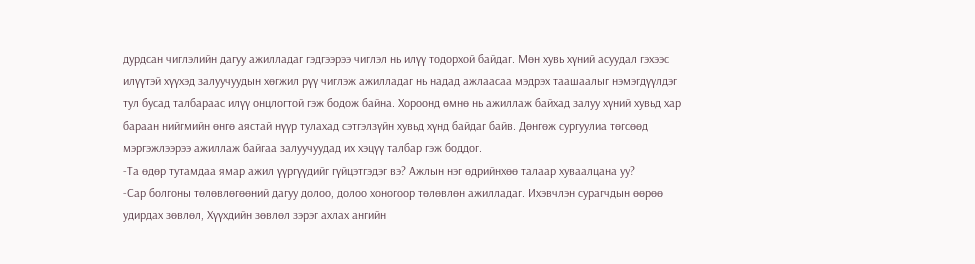дурдсан чиглэлийн дагуу ажилладаг гэдгээрээ чиглэл нь илүү тодорхой байдаг. Мөн хувь хүний асуудал гэхээс илүүтэй хүүхэд залуучуудын хөгжил рүү чиглэж ажилладаг нь надад ажлаасаа мэдрэх таашаалыг нэмэгдүүлдэг тул бусад талбараас илүү онцлогтой гэж бодож байна. Хороонд өмнө нь ажиллаж байхад залуу хүний хувьд хар бараан нийгмийн өнгө аястай нүүр тулахад сэтгэлзүйн хувьд хүнд байдаг байв. Дөнгөж сургуулиа төгсөөд мэргэжлээрээ ажиллаж байгаа залуучуудад их хэцүү талбар гэж боддог.
-Та өдөр тутамдаа ямар ажил үүргүүдийг гүйцэтгэдэг вэ? Ажлын нэг өдрийнхөө талаар хуваалцана уу?
-Сар болгоны төлөвлөгөөний дагуу долоо, долоо хоногоор төлөвлөн ажилладаг. Ихэвчлэн сурагчдын өөрөө удирдах зөвлөл, Хүүхдийн зөвлөл зэрэг ахлах ангийн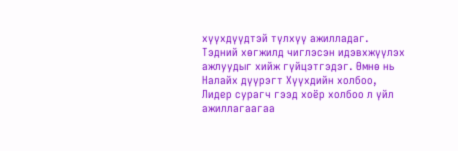хүүхдүүдтэй түлхүү ажилладаг. Тэдний хөгжилд чиглэсэн идэвхжүүлэх ажлуудыг хийж гүйцэтгэдэг. Өмнө нь Налайх дүүрэгт Хүүхдийн холбоо, Лидер сурагч гээд хоёр холбоо л үйл ажиллагаагаа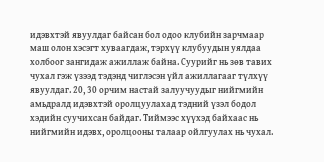идэвхтэй явуулдаг байсан бол одоо клубийн зарчмаар маш олон хэсэгт хуваагдаж, тэрхүү клубуудын уялдаа холбоог зангидаж ажиллаж байна. Суурийг нь зөв тавих чухал гэж үзээд тэдэнд чиглэсэн үйл ажиллагааг түлхүү явуулдаг. 20, 30 орчим настай залуучуудыг нийгмийн амьдралд идэвхтэй оролцуулахад тэдний үзэл бодол хэдийн суучихсан байдаг. Тиймээс хүүхэд байхаас нь нийгмийн идэвх, оролцооны талаар ойлгуулах нь чухал.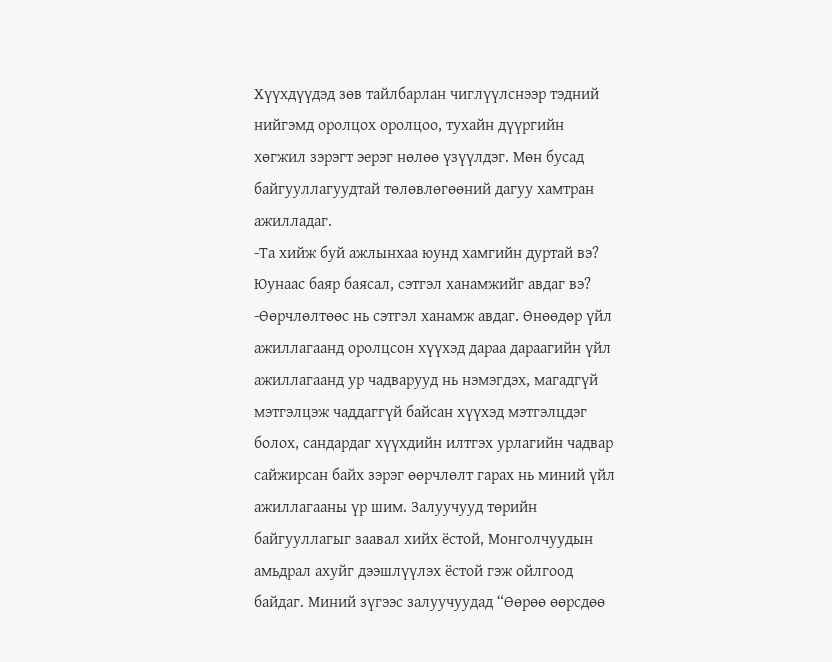Хүүхдүүдэд зөв тайлбарлан чиглүүлснээр тэдний нийгэмд оролцох оролцоо, тухайн дүүргийн хөгжил зэрэгт эерэг нөлөө үзүүлдэг. Мөн бусад байгууллагуудтай төлөвлөгөөний дагуу хамтран ажилладаг.
-Та хийж буй ажлынхаа юунд хамгийн дуртай вэ? Юунаас баяр баясал, сэтгэл ханамжийг авдаг вэ?
-Өөрчлөлтөөс нь сэтгэл ханамж авдаг. Өнөөдөр үйл ажиллагаанд оролцсон хүүхэд дараа дараагийн үйл ажиллагаанд ур чадварууд нь нэмэгдэх, магадгүй мэтгэлцэж чаддаггүй байсан хүүхэд мэтгэлцдэг болох, сандардаг хүүхдийн илтгэх урлагийн чадвар сайжирсан байх зэрэг өөрчлөлт гарах нь миний үйл ажиллагааны үр шим. Залуучууд төрийн байгууллагыг заавал хийх ёстой, Монголчуудын амьдрал ахуйг дээшлүүлэх ёстой гэж ойлгоод байдаг. Миний зүгээс залуучуудад “Өөрөө өөрсдөө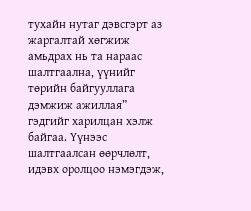тухайн нутаг дэвсгэрт аз жаргалтай хөгжиж амьдрах нь та нараас шалтгаална, үүнийг төрийн байгууллага дэмжиж ажиллая” гэдгийг харилцан хэлж байгаа. Үүнээс шалтгаалсан өөрчлөлт, идэвх оролцоо нэмэгдэж,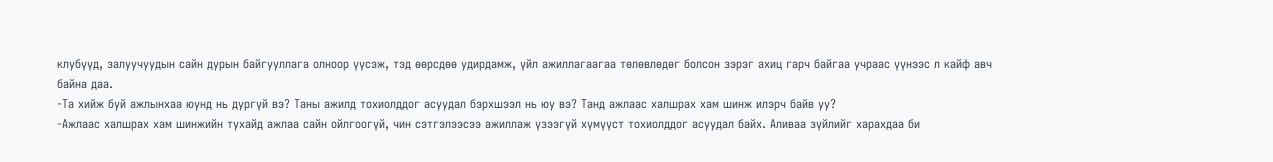клубүүд, залуучуудын сайн дурын байгууллага олноор үүсэж, тэд өөрсдөө удирдамж, үйл ажиллагаагаа төлөвлөдөг болсон зэрэг ахиц гарч байгаа учраас үүнээс л кайф авч байна даа.
-Та хийж буй ажлынхаа юунд нь дургүй вэ? Таны ажилд тохиолддог асуудал бэрхшээл нь юу вэ? Танд ажлаас халшрах хам шинж илэрч байв уу?
-Ажлаас халшрах хам шинжийн тухайд ажлаа сайн ойлгоогүй, чин сэтгэлээсээ ажиллаж үзээгүй хүмүүст тохиолддог асуудал байх. Аливаа зүйлийг харахдаа би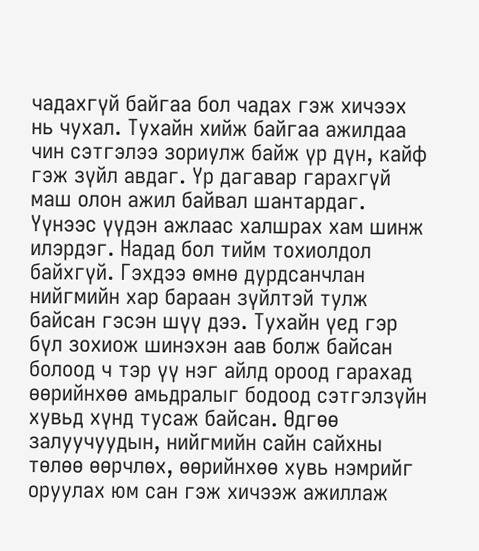чадахгүй байгаа бол чадах гэж хичээх нь чухал. Тухайн хийж байгаа ажилдаа чин сэтгэлээ зориулж байж үр дүн, кайф гэж зүйл авдаг. Үр дагавар гарахгүй маш олон ажил байвал шантардаг. Үүнээс үүдэн ажлаас халшрах хам шинж илэрдэг. Надад бол тийм тохиолдол байхгүй. Гэхдээ өмнө дурдсанчлан нийгмийн хар бараан зүйлтэй тулж байсан гэсэн шүү дээ. Тухайн үед гэр бүл зохиож шинэхэн аав болж байсан болоод ч тэр үү нэг айлд ороод гарахад өөрийнхөө амьдралыг бодоод сэтгэлзүйн хувьд хүнд тусаж байсан. Өдгөө залуучуудын, нийгмийн сайн сайхны төлөө өөрчлөх, өөрийнхөө хувь нэмрийг оруулах юм сан гэж хичээж ажиллаж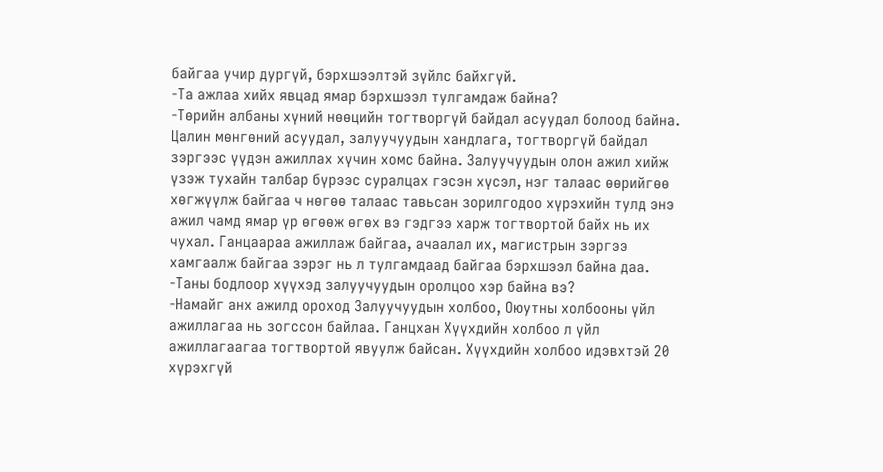байгаа учир дургүй, бэрхшээлтэй зүйлс байхгүй.
-Та ажлаа хийх явцад ямар бэрхшээл тулгамдаж байна?
-Төрийн албаны хүний нөөцийн тогтворгүй байдал асуудал болоод байна. Цалин мөнгөний асуудал, залуучуудын хандлага, тогтворгүй байдал зэргээс үүдэн ажиллах хүчин хомс байна. Залуучуудын олон ажил хийж үзэж тухайн талбар бүрээс суралцах гэсэн хүсэл, нэг талаас өөрийгөө хөгжүүлж байгаа ч нөгөө талаас тавьсан зорилгодоо хүрэхийн тулд энэ ажил чамд ямар үр өгөөж өгөх вэ гэдгээ харж тогтвортой байх нь их чухал. Ганцаараа ажиллаж байгаа, ачаалал их, магистрын зэргээ хамгаалж байгаа зэрэг нь л тулгамдаад байгаа бэрхшээл байна даа.
-Таны бодлоор хүүхэд залуучуудын оролцоо хэр байна вэ?
-Намайг анх ажилд ороход Залуучуудын холбоо, Оюутны холбооны үйл ажиллагаа нь зогссон байлаа. Ганцхан Хүүхдийн холбоо л үйл ажиллагаагаа тогтвортой явуулж байсан. Хүүхдийн холбоо идэвхтэй 20 хүрэхгүй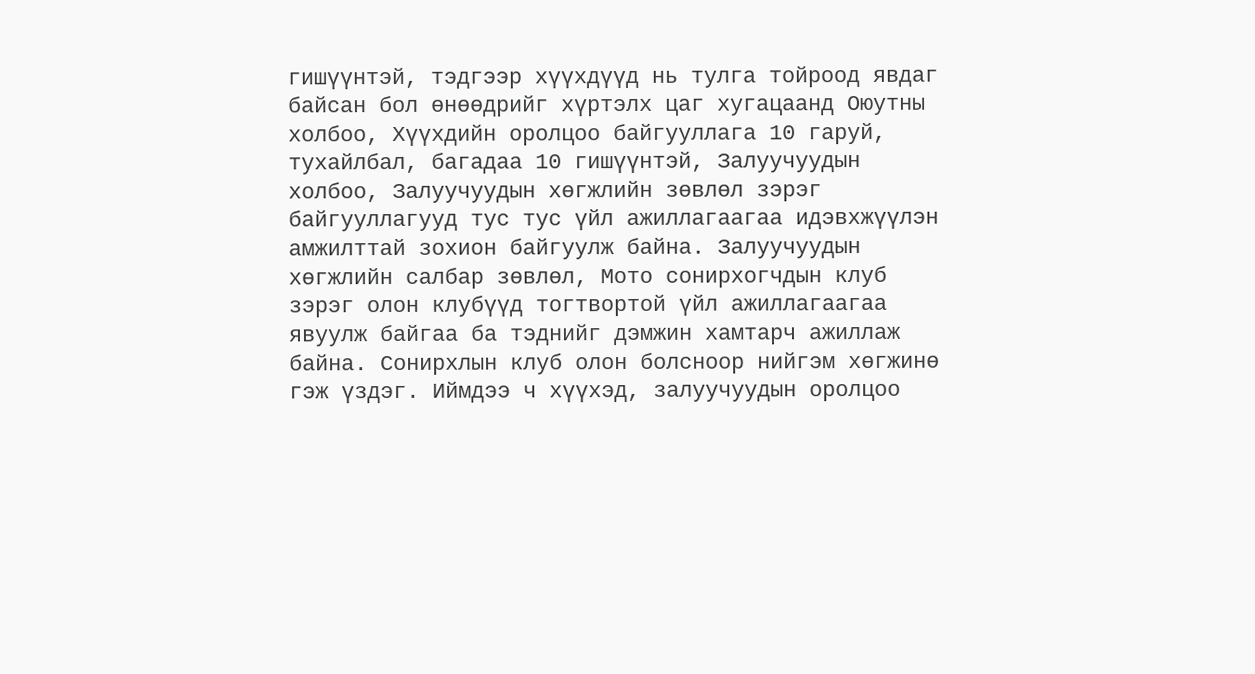гишүүнтэй, тэдгээр хүүхдүүд нь тулга тойроод явдаг байсан бол өнөөдрийг хүртэлх цаг хугацаанд Оюутны холбоо, Хүүхдийн оролцоо байгууллага 10 гаруй, тухайлбал, багадаа 10 гишүүнтэй, Залуучуудын холбоо, Залуучуудын хөгжлийн зөвлөл зэрэг байгууллагууд тус тус үйл ажиллагаагаа идэвхжүүлэн амжилттай зохион байгуулж байна. Залуучуудын хөгжлийн салбар зөвлөл, Мото сонирхогчдын клуб зэрэг олон клубүүд тогтвортой үйл ажиллагаагаа явуулж байгаа ба тэднийг дэмжин хамтарч ажиллаж байна. Сонирхлын клуб олон болсноор нийгэм хөгжинө гэж үздэг. Иймдээ ч хүүхэд, залуучуудын оролцоо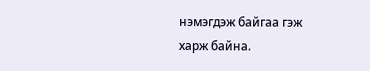нэмэгдэж байгаа гэж харж байна.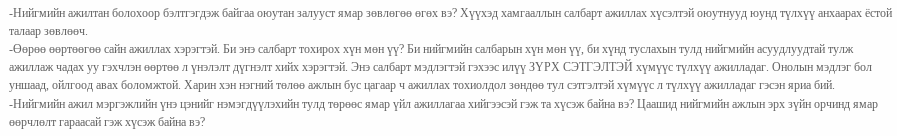-Нийгмийн ажилтан болохоор бэлтгэгдэж байгаа оюутан залууст ямар зөвлөгөө өгөх вэ? Хүүхэд хамгааллын салбарт ажиллах хүсэлтэй оюутнууд юунд түлхүү анхаарах ёстой талаар зөвлөөч.
-Өөрөө өөртөөгөө сайн ажиллах хэрэгтэй. Би энэ салбарт тохирох хүн мөн үү? Би нийгмийн салбарын хүн мөн үү, би хүнд туслахын тулд нийгмийн асуудлуудтай тулж ажиллаж чадах уу гэхчлэн өөртөө л үнэлэлт дүгнэлт хийх хэрэгтэй. Энэ салбарт мэдлэгтэй гэхээс илүү ЗҮРХ СЭТГЭЛТЭЙ хүмүүс түлхүү ажилладаг. Онолын мэдлэг бол уншаад, ойлгоод авах боломжтой. Харин хэн нэгний төлөө ажлын бус цагаар ч ажиллах тохиолдол зөндөө тул сэтгэлтэй хүмүүс л түлхүү ажилладаг гэсэн яриа бий.
-Нийгмийн ажил мэргэжлийн үнэ цэнийг нэмэгдүүлэхийн тулд төрөөс ямар үйл ажиллагаа хийгээсэй гэж та хүсэж байна вэ? Цаашид нийгмийн ажлын эрх зүйн орчинд ямар өөрчлөлт гараасай гэж хүсэж байна вэ?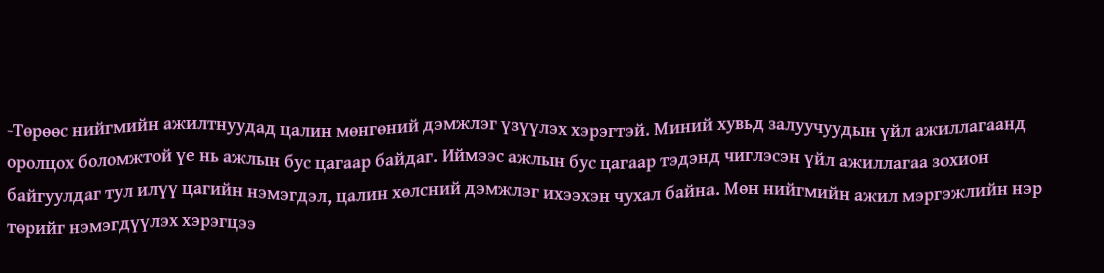-Төрөөс нийгмийн ажилтнуудад цалин мөнгөний дэмжлэг үзүүлэх хэрэгтэй. Миний хувьд залуучуудын үйл ажиллагаанд оролцох боломжтой үе нь ажлын бус цагаар байдаг. Иймээс ажлын бус цагаар тэдэнд чиглэсэн үйл ажиллагаа зохион байгуулдаг тул илүү цагийн нэмэгдэл, цалин хөлсний дэмжлэг ихээхэн чухал байна. Мөн нийгмийн ажил мэргэжлийн нэр төрийг нэмэгдүүлэх хэрэгцээ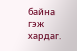байна гэж хардаг.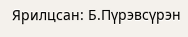Ярилцсан: Б.Пүрэвсүрэн